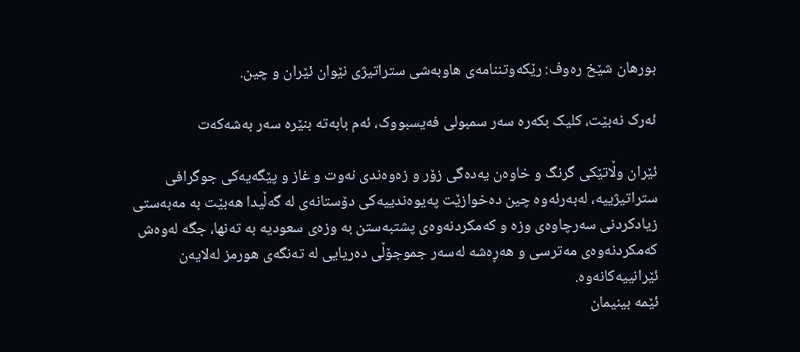بورهان شێخ ره‌وف: رێكه‌وتننامه‌ی‌ هاوبه‌شی‌ ستراتیژی‌ نێوان ئێران و چین.

ئەرک نەبێت، کلیک بکەرە سەر سمبولی فەیسبووک، ئەم بابەتە بنێرە سەر بەشەکەت

ئێران وڵاتێكی‌ گرنگ و خاوه‌ن یه‌ده‌گی‌ زۆر و زه‌وه‌ندی‌ نه‌وت و غاز و پێگه‌یه‌كی‌ جوگرافی‌ ستراتیژییه‌، له‌به‌رئه‌وه‌ چین ده‌خوازێت په‌یوه‌ندییه‌كی‌ دۆستانه‌ی‌ له‌ گه‌ڵیدا هه‌بێت به‌ مه‌به‌ستی‌ زیادكردنی‌ سه‌رچاوه‌ی‌ وزه‌ و كه‌مكردنه‌وه‌ی‌ پشتبه‌ستن به‌ وزه‌ی‌ سعودیه‌ به‌ ته‌نها، جگه‌ له‌وه‌ش كه‌مكردنه‌وه‌ی‌ مه‌ترسی‌ و هه‌ڕه‌شه‌ له‌سه‌ر جموجۆڵی‌ ده‌ریایی‌ له‌ ته‌نگه‌ی‌ هورمز له‌لایه‌ن ئێرانییه‌كانه‌وه‌.
ئێمه‌ بینیمان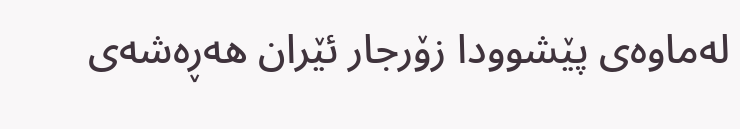له‌ماوه‌ی‌ پێشوودا زۆرجار ئێران هه‌ڕه‌شه‌ی‌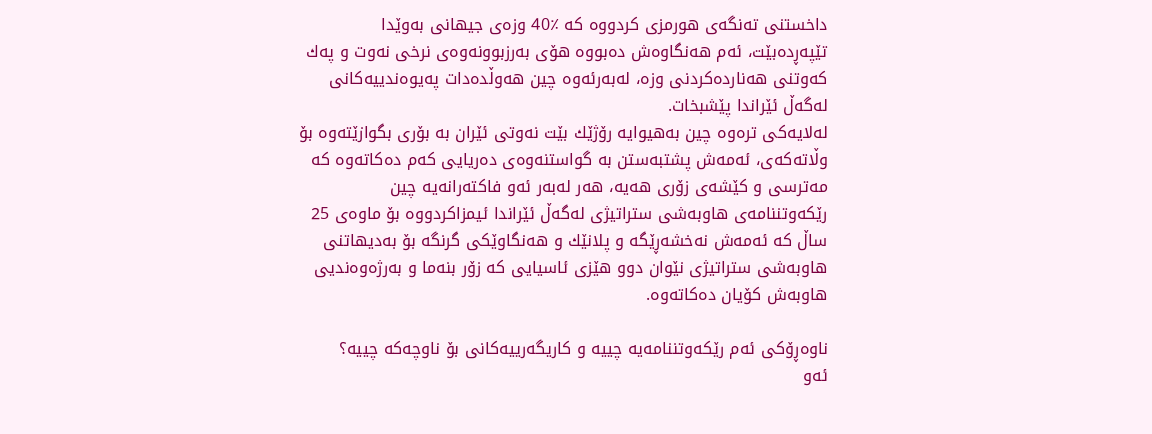داخستنی‌ ته‌نگه‌ی‌ هورمزی‌ كردووه‌ كه‌ ٪40 وزه‌ی‌ جیهانی‌ به‌وێدا تێپه‌ڕده‌بێت، ئه‌م هه‌نگاوه‌ش ده‌بووه‌ هۆی‌ به‌رزبوونه‌وه‌ی‌ نرخی‌ نه‌وت و په‌ك که‌وتنی‌ هه‌نارده‌كردنی‌ وزه‌، له‌به‌رئه‌وه‌ چین هه‌وڵده‌دات په‌یوه‌ندییه‌كانی‌ له‌گه‌ڵ ئێراندا پێشبخات.
له‌لایه‌كی‌ تره‌وه‌ چین به‌هیوایه‌ رۆژێك بێت نه‌وتی‌ ئێران به‌ بۆری‌ بگوازێته‌وه‌ بۆ وڵاته‌كه‌ی‌، ئه‌مه‌ش پشتبه‌ستن به ‌گواستنه‌وه‌ی‌ ده‌ریایی‌ كه‌م ده‌كاته‌وه‌ كه‌ مه‌ترسی‌ و كێشه‌ی‌ زۆری‌ هه‌یه‌، هه‌ر له‌به‌ر ئه‌و فاكته‌رانه‌یه‌ چین رێكه‌وتننامه‌ی‌ هاوبه‌شی‌ ستراتیژی‌ له‌گه‌ڵ ئێراندا ئیمزاكردووه‌ بۆ ماوه‌ی‌ 25 ساڵ كه‌ ئه‌مه‌ش نه‌خشه‌ڕێگە و پلانێك و هه‌نگاوێكی‌ گرنگه‌ بۆ به‌دیهاتنی‌ هاوبه‌شی‌ ستراتیژی‌ نێوان دوو هێزی‌ ئاسیایی‌ كه‌ زۆر بنه‌ما و به‌رژه‌وەندیی هاوبه‌ش كۆیان ده‌كاته‌وه‌.

ناوه‌ڕۆكی‌ ئه‌م رێكه‌وتننامه‌یه‌ چییه‌ و كاریگه‌رییه‌كانی‌ بۆ ناوچه‌كه‌ چییه‌؟
ئه‌و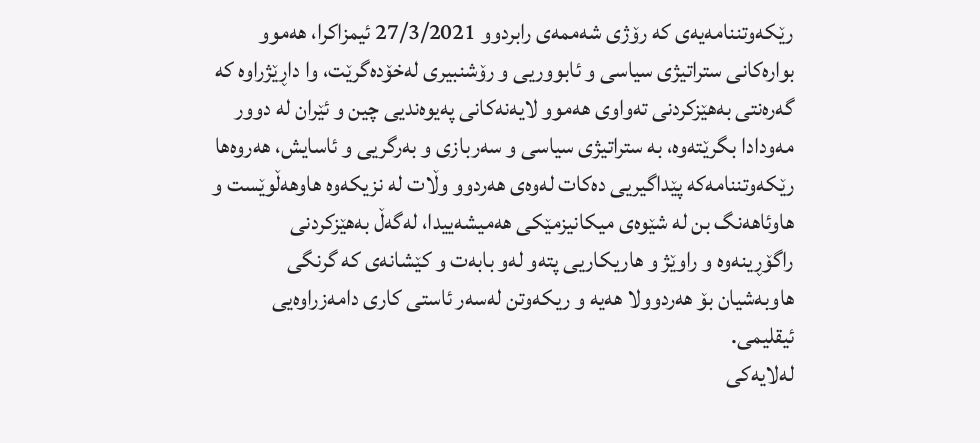رێكه‌وتننامه‌یه‌ی‌ كه رۆژی‌ شه‌ممه‌ی رابردوو‌ 27/3/2021 ئیمزاكرا، هه‌موو بواره‌كانی‌ ستراتیژی‌ سیاسی‌ و ئابووریی‌ و رۆشنبیری‌ له‌خۆده‌گرێت، وا داڕێژراوه‌ كه‌ گەره‌نتی‌ به‌هێزكردنی‌ ته‌واوی‌ هه‌موو لایه‌نه‌كانی‌ په‌یوه‌ندیی‌ چین و ئێران له‌ دوور مه‌ودادا بگرێته‌وه‌، به‌ ستراتیژی‌ سیاسی‌ و سه‌ربازی‌ و به‌رگریی‌ و ئاسایش، هه‌روه‌ها رێكه‌وتننامه‌كه‌ پێداگیریی‌ ده‌كات له‌وه‌ی‌ هه‌ردوو وڵات له‌ نزیكه‌وه‌ هاوهه‌ڵوێست و هاوئاهه‌نگ بن له‌ شێوه‌ی‌ میكانیزمێكی‌ هه‌میشه‌ییدا، له‌گه‌ڵ به‌هێزكردنی‌ راگۆڕینه‌وه‌ و راوێژ و هاریكاریی‌ پته‌و له‌و بابه‌ت و كێشانه‌ی‌ كه‌ گرنگی‌ هاوبه‌شیان بۆ هه‌ردوولا هه‌یه‌ و ریكه‌وتن له‌سه‌ر ئاستی‌ كاری‌ دامه‌زراوه‌یی‌ ئیقلیمی‌.
له‌لایه‌كی‌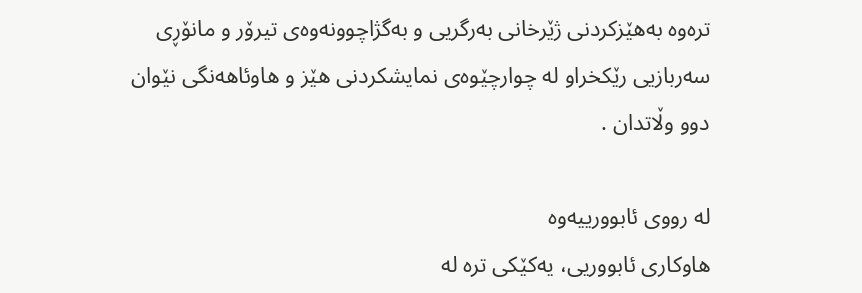تره‌وه‌ به‌هێزكردنی‌ ژێرخانی‌ به‌رگریی‌ و به‌گژاچوونه‌وه‌ی‌ تیرۆر و مانۆڕی‌ سه‌ربازیی‌ رێكخراو له‌ چوارچێوه‌ی‌ نمایشكردنی‌ هێز و هاوئاهه‌نگی‌ نێوان دوو وڵاتدان .

له‌ رووی‌ ئابوورییه‌وه‌
هاوكاری‌ ئابووریی‌، یه‌كێكی‌ تره‌ له‌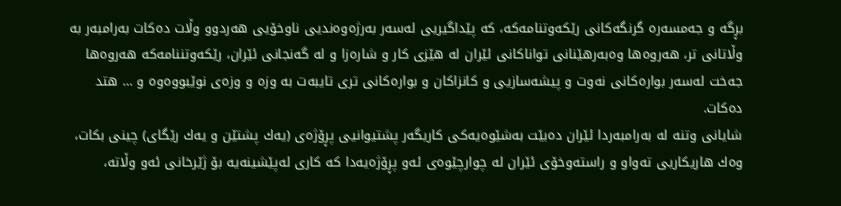بڕگه‌ و جه‌مسه‌ره‌ گرنگه‌كانی‌ رێكه‌وتنامه‌كه‌، كه‌ پێداگیریی‌ له‌سه‌ر به‌رژه‌وەندیی‌ ناوخۆیی‌ هه‌ردوو وڵات ده‌كات به‌رامبه‌ر به‌ وڵاتانی‌ تر، هه‌روه‌ها وه‌به‌رهێنانی‌ تواناكانی‌ ئێران له‌ هێزی‌ كار و شاره‌زا و له ‌گه‌نجانی‌ ئێران، رێكه‌وتننامه‌كه‌ هه‌روه‌ها جه‌خت له‌سه‌ر بواره‌كانی‌ نه‌وت و پیشه‌سازیی‌ و كانزاكان و بواره‌كانی‌ تری‌ تایبه‌ت به‌ وزه‌ و وزه‌ی‌ نوێبووه‌وه‌ و … هتد ده‌كات.
شایانی‌ وتنه‌ له‌ به‌رامبه‌ردا ئێران ده‌بێت به‌شێوه‌یه‌كی‌ كاریگه‌ر پشتیوانیی‌ پڕۆژه‌ی‌ (یه‌ك پشتێن و یه‌ك رێگای‌) چینی‌ بكات، وه‌ك هاریكاریی‌ ته‌واو و راسته‌وخۆی‌ ئێران له‌ چوارچێوه‌ی‌ ئه‌و پڕۆژه‌یه‌دا كه‌ كاری‌ له‌پێشینه‌یه‌ بۆ ژێرخانی ئه‌و وڵاته‌،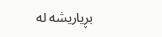بڕیاریشه‌ له‌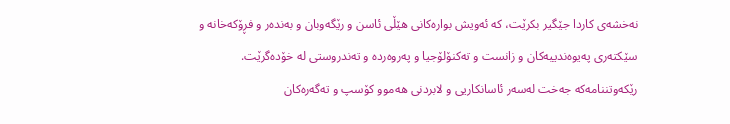نه‌خشه‌ی‌ كاردا جێگیر بكرێت، كه‌ ئه‌ویش بواره‌كانی‌ هێڵی‌ ئاسن و رێگەوبان و به‌نده‌ر و فڕۆكه‌خانه‌ و سێكته‌ری‌ په‌یوه‌ندییه‌كان و زانست و ته‌كنۆلۆجیا و په‌روه‌رده‌ و تەندروستی له‌ خۆده‌گرێت.
رێكه‌وتننامه‌كه‌ جه‌خت له‌سه‌ر ئاسانكاریی‌ و لابردنی‌ هه‌موو كۆسپ و ته‌گه‌ره‌كان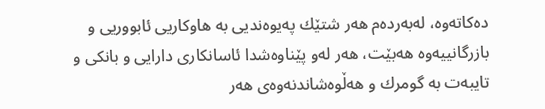ده‌كاته‌وه‌، له‌به‌رده‌م هه‌ر شتێك په‌یوه‌ندیی‌ به‌ هاوكاریی‌ ئابووریی‌ و بازرگانییه‌وه‌ هه‌بێت، هه‌ر له‌و پێناوه‌شدا ئاسانكاری‌ دارایی‌ و بانكی‌ و تایبه‌ت به‌ گومرك و هه‌ڵوه‌شاندنه‌وه‌ی هه‌ر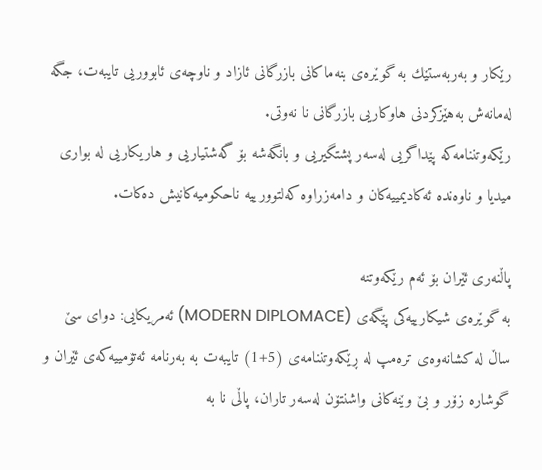رێكار و به‌ربه‌ستێك به‌ گوێره‌ی‌ بنه‌ماكانی‌ بازرگانی‌ ئازاد و ناوچه‌ی‌ ئابووریی‌ تایبه‌ت، جگه‌ له‌مانه‌ش به‌هێزكردنی‌ هاوكاریی‌ بازرگانی‌ نا نه‌وتی‌.
رێكه‌وتننامه‌كه‌ پێداگریی‌ له‌سه‌ر پشتگیریی‌ و بانگه‌شه‌ بۆ گه‌شتیاریی‌ و هاریكاریی‌ له‌ بواری‌ میدیا و ناوه‌نده‌ ئه‌كادیمییه‌كان و دامه‌زراوه‌ كه‌لتوورییه‌ ناحكومیه‌كانیش ده‌كات.

پاڵنه‌ری‌ ئێران بۆ ئه‌م رێكه‌وتنه‌
به‌ گوێرەی‌ شیكارییه‌كی‌ پێگه‌ی‌ (MODERN DIPLOMACE) ئه‌مریكایی‌: دوای‌ سێ‌ ساڵ له‌ كشانه‌وه‌ی‌ تره‌مپ له‌ ڕێكه‌وتننامه‌ی‌ (5+1) تایبه‌ت به ‌به‌رنامه‌ ئه‌تۆمییه‌كه‌ی‌ ئێران و گوشاره‌ زۆر و بێ وێنه‌كانی‌ واشنتۆن له‌سه‌ر تاران، پاڵی‌ نا به‌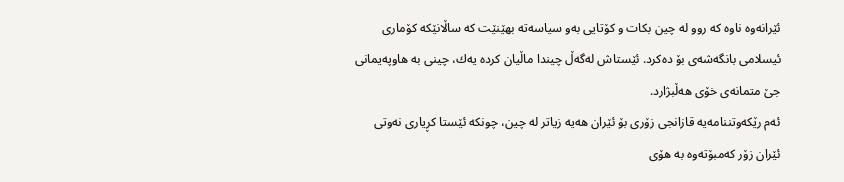ئێرانه‌وه‌ ناوه ‌كه‌ روو له‌ چین بكات و كۆتایی‌ به‌و سیاسه‌ته‌ بهێنێت كه‌ ساڵانێكه‌ كۆماری‌ ئیسلامی‌ بانگه‌شه‌ی‌ بۆ ده‌كرد. ئێستاش له‌گه‌ڵ چیندا ماڵیان كرده‌ یه‌ك، چینی به‌ هاوپه‌یمانی‌ جێ متمانه‌ی‌ خۆی‌ هه‌ڵبژارد.
ئه‌م رێكه‌وتننامه‌یه‌ قازانجی‌ زۆری‌ بۆ ئێران هه‌یه‌ زیاتر له‌ چین، چونكه‌ ئێستا كڕیاری‌ نه‌وتی‌ ئێران زۆر كه‌مبۆتەوە به‌ هۆی‌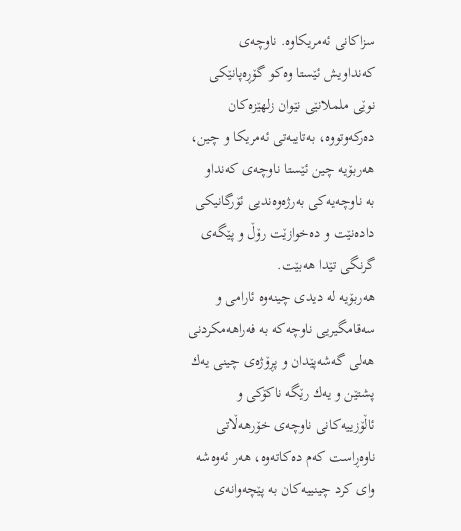سزاكانی‌ ئه‌مریكاوه‌. ناوچه‌ی‌ كه‌نداویش ئێستا وه‌كو گۆڕه‌پانێكی‌ نوێی‌ ململانێی نێوان زلهێزه‌كان ده‌ركه‌وتووه‌، به‌تایبه‌تی‌ ئه‌مریكا و چین، هه‌ربۆیه‌ چین ئێستا ناوچه‌ی‌ كه‌نداو به ‌ناوچه‌یه‌كی‌ به‌رژه‌وه‌ندیی‌ ئۆرگانیكی‌ داده‌نێت و ده‌خوازێت رۆڵ و پێگه‌ی‌ گرنگی‌ تێدا هه‌بێت.
هه‌ربۆیه‌ له‌ دیدی‌ چینه‌وه‌ ئارامی‌ و سه‌قامگیریی‌ ناوچه‌كه‌ به‌ فه‌راهه‌مكردنی‌ هه‌لی‌ گه‌شه‌پێدان و پڕۆژه‌ی‌ چینی‌ یه‌ك پشتێن و یه‌ك رێگه‌ ناكۆكی‌ و ئاڵۆزییه‌كانی‌ ناوچه‌ی‌ خۆرهه‌ڵاتی‌ ناوه‌ڕاست كه‌م ده‌كاته‌وه‌، هه‌ر ئه‌وه‌شه‌ وای كرد چینییه‌كان به‌ پێچه‌وانه‌ی‌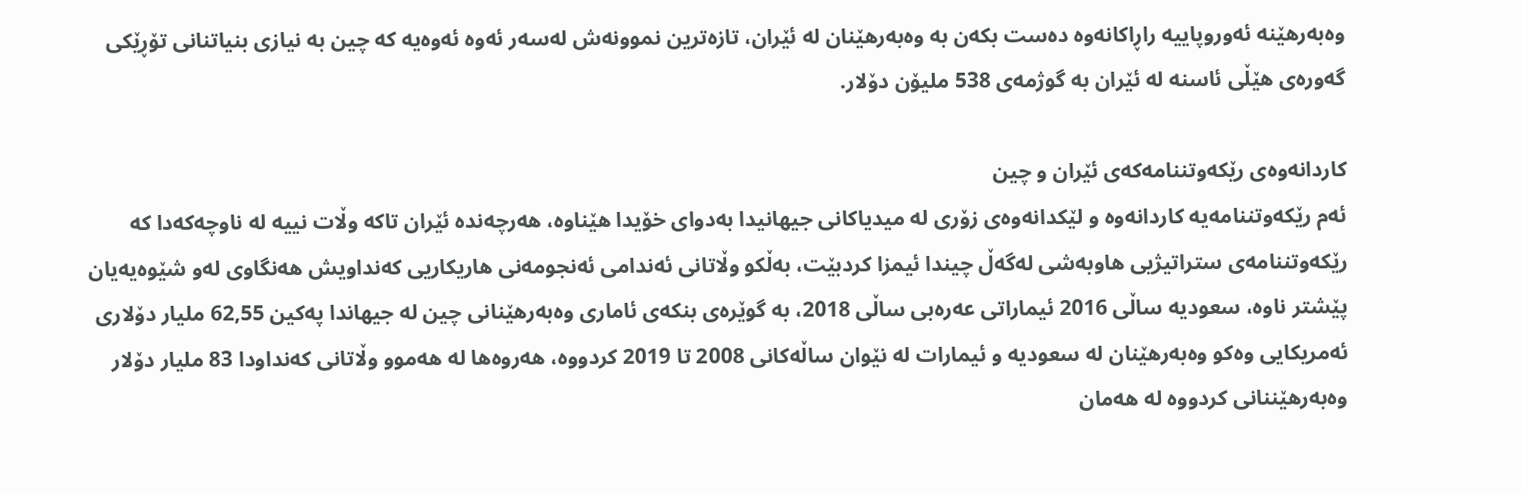وه‌به‌رهێنه‌‌ ئه‌وروپاییه‌ راڕاكانەوە ده‌ست بكه‌ن به‌ وه‌به‌رهێنان له‌ ئێران، تازه‌ترین نموونه‌ش له‌سه‌ر ئه‌وه‌ ئەوەیە کە چین به‌ نیازی‌ بنیاتنانی‌ تۆڕێكی‌ گه‌وره‌ی‌ هێڵی‌ ئاسنه‌ له‌ ئێران به‌ گوژمه‌ی‌ 538 ملیۆن دۆلار‌.

كاردانه‌وه‌ی‌ رێكه‌وتننامه‌كه‌ی‌ ئێران و چین
ئه‌م رێكه‌وتننامه‌یه‌ كاردانه‌وه‌ و لێكدانه‌وه‌ی‌ زۆری‌ له‌ میدیاکانی‌ جیهانیدا به‌دوای‌ خۆیدا هێناوه‌، هه‌رچه‌نده‌ ئێران تاكه‌ وڵات نییه‌ له ‌ناوچه‌كه‌دا كه‌ رێكه‌وتننامه‌ی‌ ستراتیژیی‌ هاوبه‌شی‌ له‌گه‌ڵ چیندا ئیمزا كردبێت، به‌ڵكو وڵاتانی‌ ئه‌ندامی‌ ئه‌نجومه‌نی‌ هاریكاریی‌ كه‌نداویش هه‌نگاوی‌ له‌و شێوه‌یه‌یان پێشتر ناوه‌، سعودیه‌ ساڵی‌ 2016 ئیماراتی‌ عه‌ره‌بی‌ ساڵی‌ 2018، به‌ گوێره‌ی‌ بنكه‌ی‌ ئاماری وه‌به‌رهێنانی‌ چین له ‌جیهاندا په‌كین 62,55 ملیار دۆلاری‌ ئه‌مریكایی‌ وه‌كو وه‌به‌رهێنان له‌ سعودیه‌ و ئیمارات له ‌نێوان ساڵه‌كانی‌ 2008 تا 2019 كردووه‌، هه‌روه‌ها له‌ هه‌موو وڵاتانی‌ كه‌نداودا 83 ملیار دۆلار وه‌به‌رهێننانی‌ كردووه‌ له‌ هه‌مان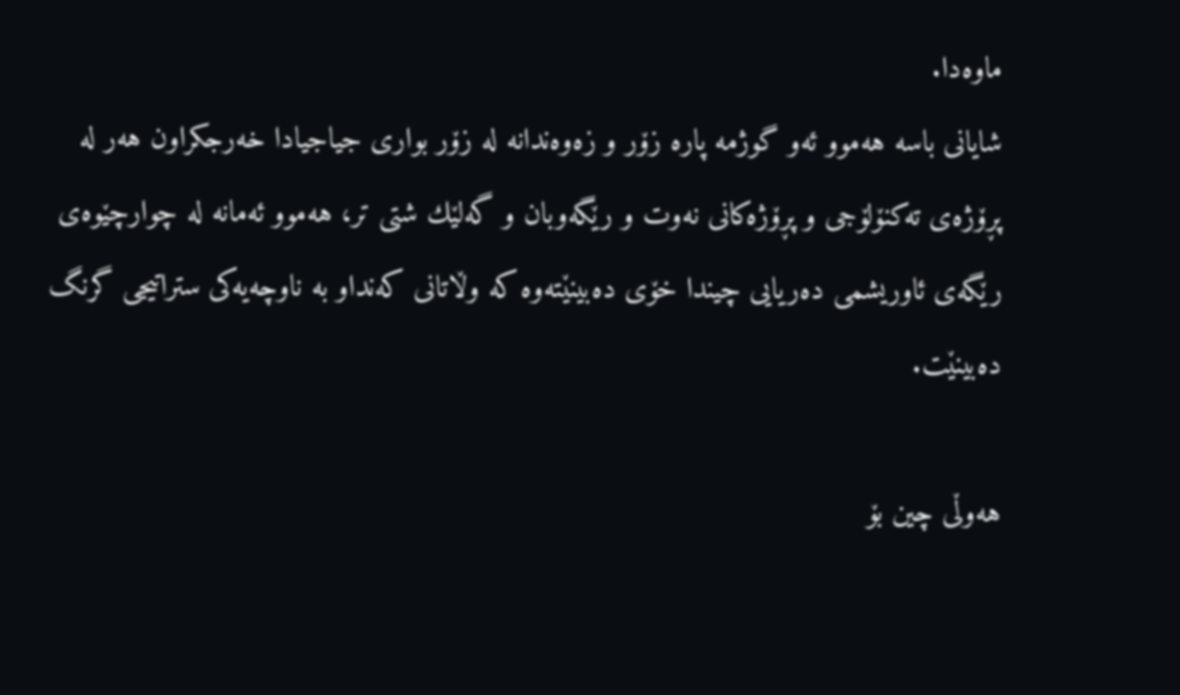ماوه‌دا.
شایانی‌ باسه‌ هه‌موو ئه‌و گوژمه‌ پاره‌ زۆر و زه‌وه‌ندانه‌ له‌ زۆر بواری‌ جیاجیادا خه‌رجكراون هه‌ر له‌ پڕۆژه‌ی‌ ته‌كنۆلۆجی و پڕۆژه‌كانی‌ نه‌وت و رێگەوبان و گه‌لێك شتی‌ تر، هه‌موو ئه‌مانه‌ له‌ چوارچێوه‌ی‌ رێگەی‌ ئاوریشمی‌ ده‌ریایی‌ چیندا خۆی‌ ده‌بینێته‌وه‌ كه‌ وڵاتانی‌ كه‌نداو به‌ ناوچه‌یه‌كی‌ ستراتیجی‌ گرنگ ده‌بینێت.

هه‌وڵی‌ چین بۆ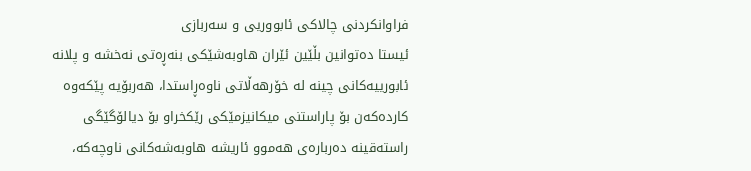فراوانكردنی‌ چالاكی‌ ئابووریی‌ و سه‌ربازی
ئیستا ده‌توانین بڵێین ئێران هاوبه‌شێكی‌ بنه‌ڕه‌تی‌ نه‌خشه‌ و پلانه‌ ئابورییه‌كانی‌ چینه‌ له‌ خۆرهه‌ڵاتی‌ ناوه‌ڕاستدا، هه‌ربۆیه‌ پێكه‌وه‌ كارده‌كه‌ن بۆ پاراستنی‌ میكانیزمێكی‌ رێكخراو بۆ دیا‌لۆگێگی‌ راسته‌قینه‌ ده‌رباره‌ی‌ هه‌موو ئاریشه‌ هاوبه‌شه‌كانی‌ ناوچه‌كه‌،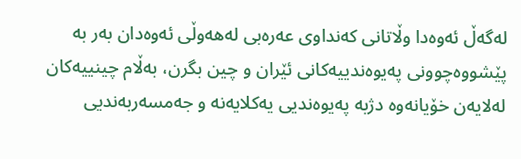له‌گه‌ڵ ئه‌وه‌دا وڵاتانی‌ كه‌نداوی‌ عه‌ره‌بی‌ له‌هه‌وڵی‌ ئه‌وه‌دان به‌ر به‌ پێشووه‌چوونی‌ په‌یوه‌ندییه‌كانی‌ ئێران و چین بگرن، به‌ڵام چینییه‌كان له‌لایه‌ن خۆیانه‌وه‌ دژبه ‌په‌یوه‌ندیی‌ یه‌كلایه‌نە و جه‌مسه‌ربه‌ندیی‌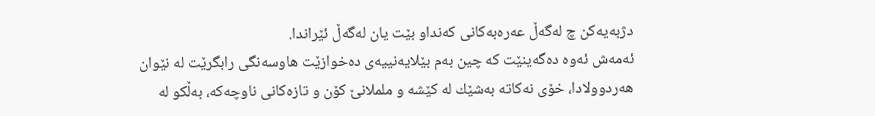دژبه‌یه‌كن چ له‌گه‌ڵ عه‌ره‌به‌كانی‌ كه‌نداو بێت یان لەگەڵ ئێراندا.
ئه‌مه‌ش ئه‌وه‌ ده‌گه‌ینێت كه‌ چین به‌م بێلایه‌نییه‌ی‌ ده‌خوازێت هاوسه‌نگی‌ رابگرێت له‌ نێوان هه‌ردوولادا، خۆی‌ نه‌كاته‌ به‌شێك له‌ كێشه‌ و ململانێ‌ كۆن و تازه‌كانی‌ ناوچه‌كه‌، به‌ڵكو له‌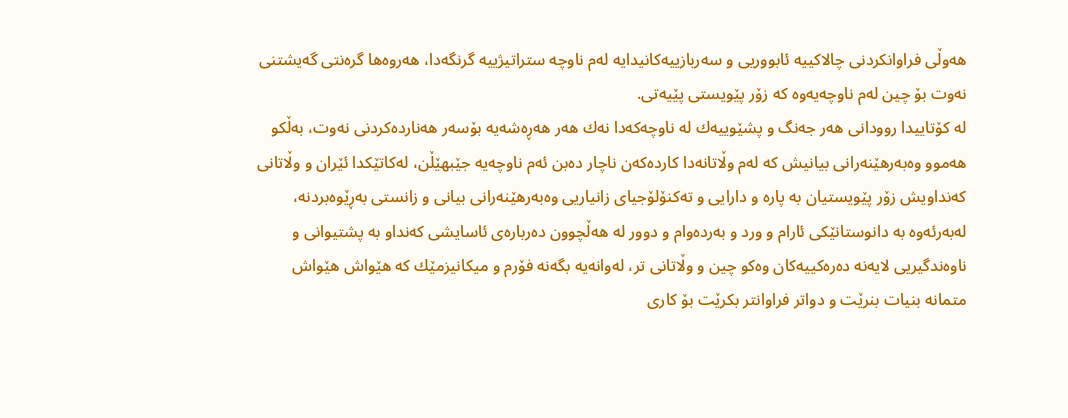هه‌وڵی‌ فراوانكردنی‌ چالاكییه‌ ئابووریی‌ و سه‌ربازییه‌كانیدایە له‌م ناوچه‌ ستراتیژییه‌ گرنگه‌دا، هه‌روه‌ها گرەنتی‌ گه‌یشتنی‌ نه‌وت بۆ چین له‌م ناوچه‌یه‌وه‌ كه‌ زۆر پێویستی‌ پێیه‌تی‌.
له‌ كۆتاییدا روودانی‌ هه‌ر جه‌نگ و پشێوییه‌ك له‌ ناوچه‌كه‌دا نه‌ك هه‌ر هەڕه‌شه‌یه‌ بۆسه‌ر هه‌نارده‌كردنی‌ نه‌وت، به‌ڵكو هه‌موو وه‌به‌رهێنه‌رانی‌ بیانیش كه‌ له‌م وڵاتانه‌دا كارده‌كه‌ن ناچار ده‌بن ئه‌م ناوچه‌یه‌ جێبهێڵن، له‌كاتێكدا ئێران و وڵاتانی‌ كه‌نداویش زۆر پێویستیان به ‌پاره ‌و دارایی‌ و ته‌كنۆلۆجیای‌ زانیاریی‌ وه‌به‌رهێنه‌رانی‌ بیانی‌ و زانستی‌ به‌ڕێوه‌بردنه‌، له‌به‌رئه‌وه‌ بە دانوستانێكی‌ ئارام و ورد و به‌رده‌وام و دوور له‌ هه‌ڵچوون ده‌رباره‌ی‌ ئاسایشی‌ كه‌نداو به‌ پشتیوانی‌ و ناوه‌ندگیریی‌ لایه‌نه‌ ده‌ره‌كییه‌كان وه‌كو چین و وڵاتانی‌ تر، له‌وانه‌یه‌ بگه‌نه‌ فۆرم و میكانیزمێك كه‌ هێواش هێواش متمانه‌ بنیات بنرێت و دواتر فراوانتر بكرێت بۆ كاری‌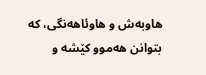هاوبه‌ش و هاوئاهه‌نگی‌، كه‌ بتوانن هه‌موو كێشه‌ و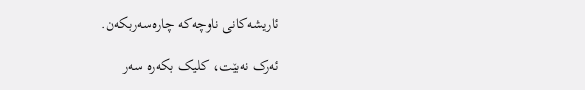ئاریشه‌كانی‌ ناوچه‌كه‌ چاره‌سه‌ربكه‌ن.

ئەرک نەبێت، کلیک بکەرە سەر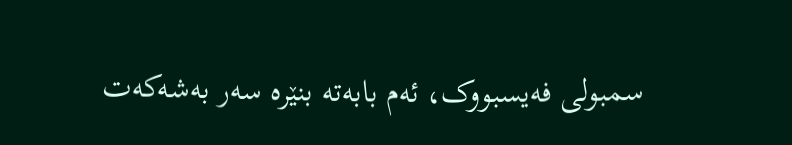سمبولی فەیسبووک، ئەم بابەتە بنێرە سەر بەشەکەت